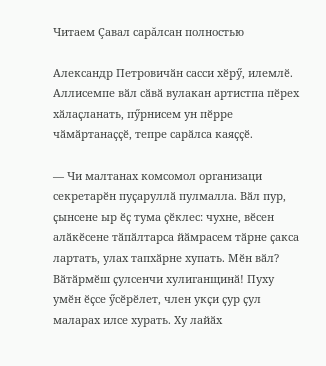Читаем Çавал сарăлсан полностью

Александр Петровичӑн сасси хӗрӳ, илемлӗ. Аллисемпе вӑл сӑвӑ вулакан артистпа пӗрех хӑлаҫланать, пӳрнисем ун пӗрре чӑмӑртанаҫҫӗ, тепре сарӑлса каяҫҫӗ.

— Чи малтанах комсомол организаци секретарӗн пуҫаруллӑ пулмалла. Вӑл пур, ҫынсене ыр ӗҫ тума ҫӗклес: чухне, вӗсен алӑкӗсене тӑпӑлтарса йӑмрасем тӑрне ҫакса лартать, улах тапхӑрне хупать. Мӗн вӑл? Вӑтӑрмӗш ҫулсенчи хулиганщинӑ! Пуху умӗн ӗҫсе ӳсӗрӗлет, член укҫи ҫур ҫул маларах илсе хурать. Ху лайӑх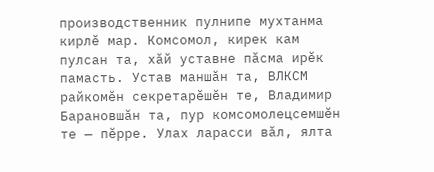производственник пулнипе мухтанма кирлӗ мар. Комсомол, кирек кам пулсан та, хӑй уставне пӑсма ирӗк памасть. Устав маншӑн та, ВЛКСМ райкомӗн секретарӗшӗн те, Владимир Барановшӑн та, пур комсомолецсемшӗн те — пӗрре. Улах ларасси вӑл, ялта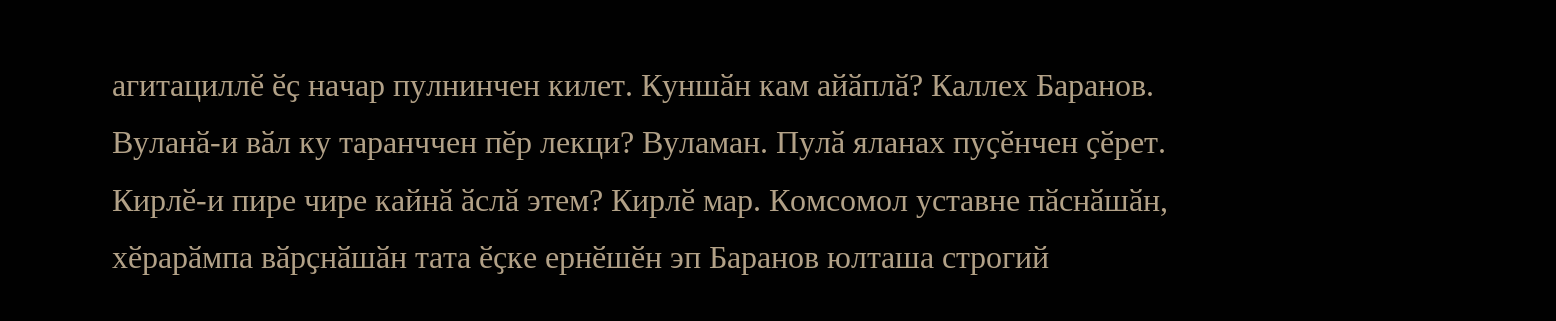агитациллӗ ӗҫ начар пулнинчен килет. Куншӑн кам айӑплӑ? Каллех Баранов. Вуланӑ-и вӑл ку таранччен пӗр лекци? Вуламан. Пулӑ яланах пуҫӗнчен ҫӗрет. Кирлӗ-и пире чире кайнӑ ӑслӑ этем? Кирлӗ мар. Комсомол уставне пӑснӑшӑн, хӗрарӑмпа вӑрҫнӑшӑн тата ӗҫке ернӗшӗн эп Баранов юлташа строгий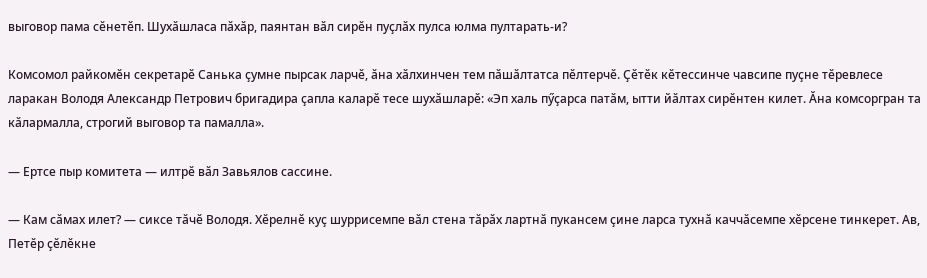выговор пама сӗнетӗп. Шухӑшласа пӑхӑр, паянтан вӑл сирӗн пуҫлӑх пулса юлма пултарать-и?

Комсомол райкомӗн секретарӗ Санька ҫумне пырсак ларчӗ, ӑна хӑлхинчен тем пӑшӑлтатса пӗлтерчӗ. Ҫӗтӗк кӗтессинче чавсипе пуҫне тӗревлесе ларакан Володя Александр Петрович бригадира ҫапла каларӗ тесе шухӑшларӗ: «Эп халь пӳҫарса патӑм, ытти йӑлтах сирӗнтен килет. Ӑна комсоргран та кӑлармалла, строгий выговор та памалла».

— Ертсе пыр комитета — илтрӗ вӑл Завьялов сассине.

— Кам сӑмах илет? — сиксе тӑчӗ Володя. Хӗрелнӗ куҫ шуррисемпе вӑл стена тӑрӑх лартнӑ пукансем ҫине ларса тухнӑ каччӑсемпе хӗрсене тинкерет. Ав, Петӗр ҫӗлӗкне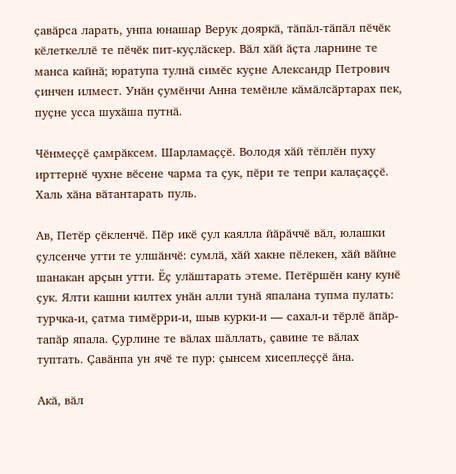ҫавӑрса ларать, унпа юнашар Верук дояркӑ, тӑпӑл-тӑпӑл пӗчӗк кӗлеткеллӗ те пӗчӗк пит-куҫлӑскер. Вӑл хӑй ӑҫта ларнине те манса кайнӑ; юратупа тулнӑ симӗс куҫне Александр Петрович ҫинчен илмест. Унӑн ҫумӗнчи Анна темӗнле кӑмӑлсӑртарах пек, пуҫне усса шухӑша путнӑ.

Чӗнмеҫҫӗ ҫамрӑксем. Шарламаҫҫӗ. Володя хӑй тӗплӗн пуху ирттернӗ чухне вӗсене чарма та ҫук, пӗри те тепри калаҫаҫҫӗ. Халь хӑна вӑтантарать пуль.

Ав, Петӗр ҫӗкленчӗ. Пӗр икӗ ҫул каялла йӑрӑччӗ вӑл, юлашки ҫулсенче утти те улшӑнчӗ: сумлӑ, хӑй хакне пӗлекен, хӑй вӑйне шанакан арҫын утти. Ӗҫ улӑштарать этеме. Петӗршӗн кану кунӗ ҫук. Ялти кашни килтех унӑн алли тунӑ япалана тупма пулать: турчка-и, ҫатма тимӗрри-и, шыв курки-и — сахал-и тӗрлӗ ӑпӑр-тапӑр япала. Ҫурлине те вӑлах шӑллать, ҫавине те вӑлах туптать. Ҫавӑнпа ун ячӗ те пур: ҫынсем хисеплеҫҫӗ ӑна.

Акӑ, вӑл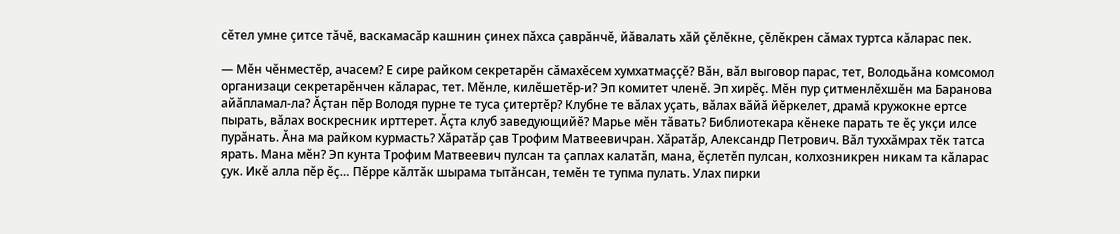сӗтел умне ҫитсе тӑчӗ, васкамасӑр кашнин ҫинех пӑхса ҫаврӑнчӗ, йӑвалать хӑй ҫӗлӗкне, ҫӗлӗкрен сӑмах туртса кӑларас пек.

— Мӗн чӗнместӗр, ачасем? Е сире райком секретарӗн сӑмахӗсем хумхатмаҫҫӗ? Вӑн, вӑл выговор парас, тет, Володьӑна комсомол организаци секретарӗнчен кӑларас, тет. Мӗнле, килӗшетӗр-и? Эп комитет членӗ. Эп хирӗҫ. Мӗн пур ҫитменлӗхшӗн ма Баранова айӑпламал-ла? Ӑҫтан пӗр Володя пурне те туса ҫитертӗр? Клубне те вӑлах уҫать, вӑлах вӑйӑ йӗркелет, драмӑ кружокне ертсе пырать, вӑлах воскресник ирттерет. Ӑҫта клуб заведующийӗ? Марье мӗн тӑвать? Библиотекара кӗнеке парать те ӗҫ укҫи илсе пурӑнать. Ӑна ма райком курмасть? Хӑратӑр ҫав Трофим Матвеевичран. Хӑратӑр, Александр Петрович. Вӑл туххӑмрах тӗк татса ярать. Мана мӗн? Эп кунта Трофим Матвеевич пулсан та ҫаплах калатӑп, мана, ӗҫлетӗп пулсан, колхозникрен никам та кӑларас ҫук. Икӗ алла пӗр ӗҫ… Пӗрре кӑлтӑк шырама тытӑнсан, темӗн те тупма пулать. Улах пирки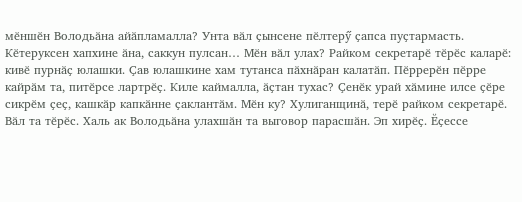мӗншӗн Володьӑна айӑпламалла? Унта вӑл ҫынсене пӗлтерӳ ҫапса пуҫтармасть. Кӗтеруксен хапхине ӑна, саккун пулсан… Мӗн вӑл улах? Райком секретарӗ тӗрӗс каларӗ: кивӗ пурнӑҫ юлашки. Ҫав юлашкине хам тутанса пӑхнӑран калатӑп. Пӗррерӗн пӗрре кайрӑм та, питӗрсе лартрӗҫ. Киле каймалла, ӑҫтан тухас? Ҫенӗк урай хӑмине илсе ҫӗре сикрӗм ҫеҫ, кашкӑр капкӑнне ҫаклантӑм. Мӗн ку? Хулиганщинӑ, терӗ райком секретарӗ. Вӑл та тӗрӗс. Халь ак Володьӑна улахшӑн та выговор парасшӑн. Эп хирӗҫ. Ӗҫессе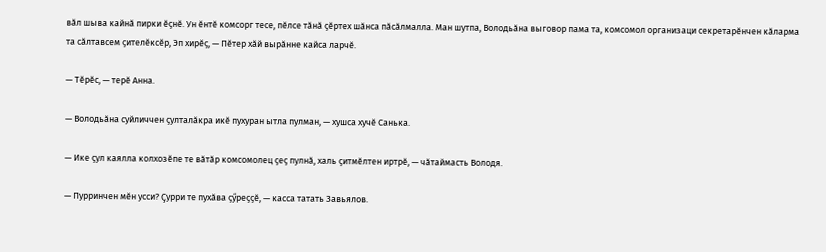вӑл шыва кайнӑ пирки ӗҫнӗ. Ун ӗнтӗ комсорг тесе, пӗлсе тӑнӑ ҫӗртех шӑнса пӑсӑлмалла. Ман шутпа, Володьӑна выговор пама та, комсомол организаци секретарӗнчен кӑларма та сӑлтавсем ҫителӗксӗр, Эп хирӗҫ, — Пӗтер хӑй вырӑнне кайса ларчӗ.

— Тӗрӗс, — терӗ Анна.

— Володьӑна суйличчен ҫулталӑкра икӗ пухуран ытла пулман, — хушса хучӗ Санька.

— Ике ҫул каялла колхозӗпе те вӑтӑр комсомолец ҫеҫ пулнӑ, халь ҫитмӗлтен иртрӗ, — чӑтаймасть Володя.

— Пурринчен мӗн усси? Ҫурри те пухӑва ҫӳреҫҫӗ, — касса татать Завьялов.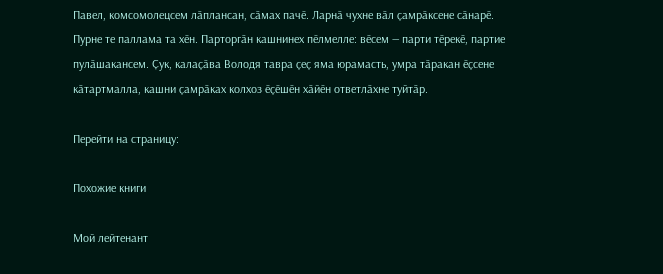Павел, комсомолецсем лӑплансан, сӑмах пачӗ. Ларнӑ чухне вӑл ҫамрӑксене сӑнарӗ. Пурне те паллама та хӗн. Парторгӑн кашнинех пӗлмелле: вӗсем — парти тӗрекӗ, партие пулӑшакансем. Ҫук, калаҫӑва Володя тавра ҫеҫ яма юрамасть, умра тӑракан ӗҫсене кӑтартмалла, кашни ҫамрӑках колхоз ӗҫӗшӗн хӑйӗн ответлӑхне туйтӑр.

Перейти на страницу:

Похожие книги

Мой лейтенант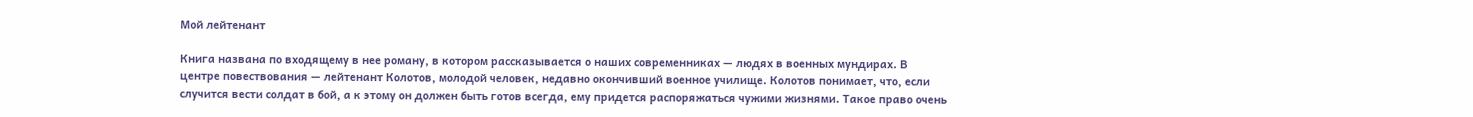Мой лейтенант

Книга названа по входящему в нее роману, в котором рассказывается о наших современниках — людях в военных мундирах. В центре повествования — лейтенант Колотов, молодой человек, недавно окончивший военное училище. Колотов понимает, что, если случится вести солдат в бой, а к этому он должен быть готов всегда, ему придется распоряжаться чужими жизнями. Такое право очень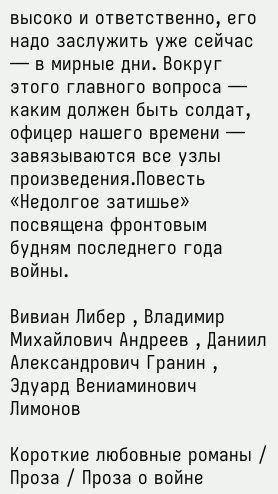высоко и ответственно, его надо заслужить уже сейчас — в мирные дни. Вокруг этого главного вопроса — каким должен быть солдат, офицер нашего времени — завязываются все узлы произведения.Повесть «Недолгое затишье» посвящена фронтовым будням последнего года войны.

Вивиан Либер , Владимир Михайлович Андреев , Даниил Александрович Гранин , Эдуард Вениаминович Лимонов

Короткие любовные романы / Проза / Проза о войне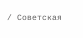/ Советская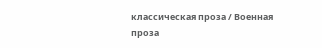классическая проза / Военная проза